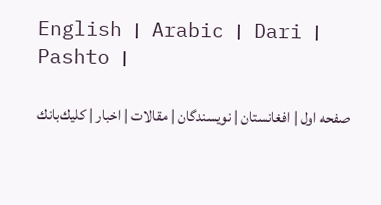English ׀ Arabic ׀ Dari ׀ Pashto ׀

صفحه اول | افغانستان | نويسندگان | مقالات | اخبار | كليك‌بانك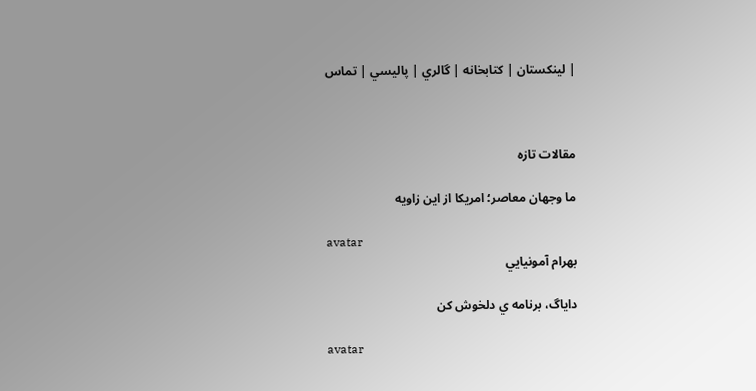| لينكستان | كتابخانه | گالري | پاليسي | تماس



مقالات تازه

ما وجهان معاصر؛ امريكا از اين زاويه

avatar
بهرام آمونيايي

دایاگ، برنامه ي دلخوش كن

avatar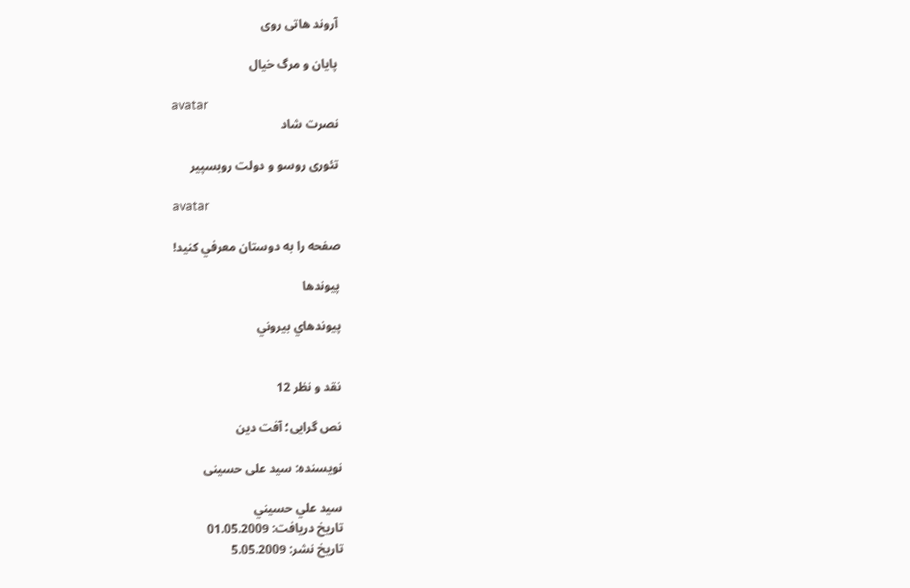آروند هاتی روی

پایان و مرگ خیال

avatar
نصرت شاد

تئوری روسو و دولت روبسپیر

avatar

صفحه را به دوستان معرفي كنيد!

پيوندها

پيوند‌هاي بيروني


نقد و نظر 12

نص گرایی؛ آفت دین

نويسنده: سید علی حسینی

سيد علي حسيني
تاريخ دريافت: 01.05.2009
تاريخ نشر: 5.05.2009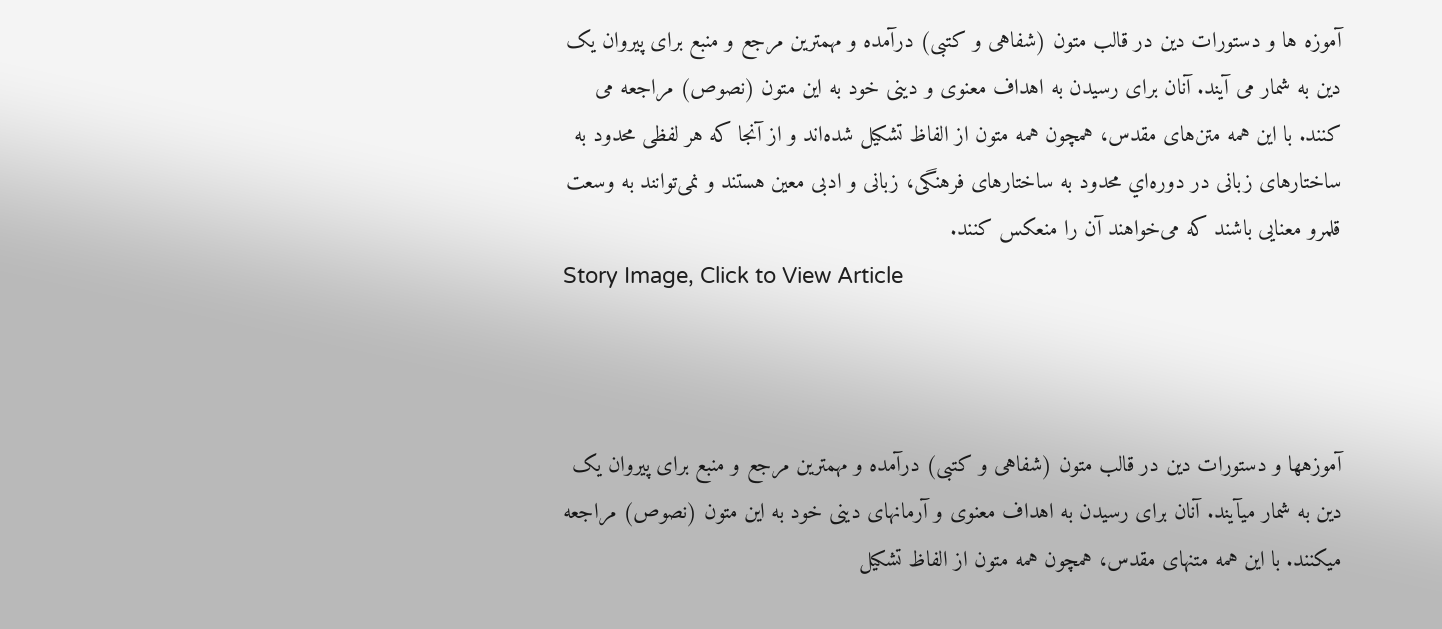آموزه ها و دستورات دین در قالب متون (شفاهی و کتبی) درآمده و مهمترین مرجع و منبع برای پیروان یک دین به شمار می آیند. آنان برای رسیدن به اهداف معنوی و دینی خود به این متون (نصوص) مراجعه می کنند. با این همه متن‌های مقدس، همچون همه متون از الفاظ تشکیل شده‌اند و از آنجا که هر لفظی محدود به ساختارهای زبانی در دوره‌اي محدود به ساختارهای فرهنگی، زبانی و ادبی معین هستند و نمی‌توانند به وسعت قلمرو معنایی باشند که می‌خواهند آن را منعکس کنند.
Story Image, Click to View Article



آموزهها و دستورات دین در قالب متون (شفاهی و کتبی) درآمده و مهمترین مرجع و منبع برای پیروان یک دین به شمار میآیند. آنان برای رسیدن به اهداف معنوی و آرمانهای دینی خود به این متون (نصوص) مراجعه میکنند. با این همه متنهای مقدس، همچون همه متون از الفاظ تشکیل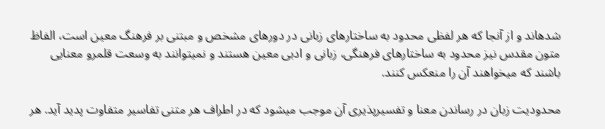شدهاند و از آنجا که هر لفظی محدود به ساختارهای زبانی در دورهای مشخص و مبتنی بر فرهنگ معین است، الفاظ متون مقدس نیز محدود به ساختارهای فرهنگی، زبانی و ادبی معین هستند و نمیتوانند به وسعت قلمرو معنایی باشند که میخواهند آن را منعکس کنند.

محدودیت زبان در رساندن معنا و تفسیرپذیری آن موجب میشود که در اطراف هر متنی تفاسیر متفاوت پدید آید. هر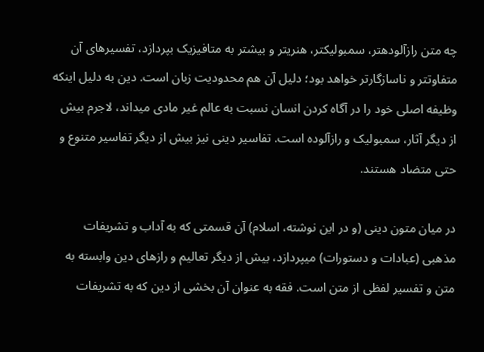چه متن رازآلودهتر، سمبولیکتر، هنریتر و بیشتر به متافیزیک بپردازد، تفسیرهای آن متفاوتتر و ناسازگارتر خواهد بود؛ دلیل آن هم محدودیت زبان است. دین به دلیل اینکه وظیفه اصلی خود را در آگاه کردن انسان نسبت به عالم غیر مادی میداند، لاجرم بیش از دیگر آثار، سمبولیک و رازآلوده است. تفاسیر دینی نیز بیش از دیگر تفاسیر متنوع و حتی متضاد هستند.

در میان متون دینی (و در این نوشته، اسلام) آن قسمتی که به آداب و تشریفات مذهبی (عبادات و دستورات) میپردازد، بیش از دیگر تعالیم و رازهای دین وابسته به متن و تفسیر لفظی از متن است. فقه به عنوان آن بخشی از دین که به تشریفات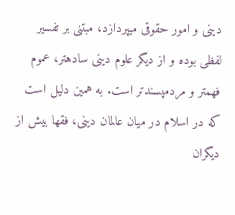دینی و امور حقوقی میپردازد، مبتنی بر تفسیر لفظی بوده و از دیگر علوم دینی سادهتر، عموم فهمتر و مردمپسندتر است. به همین دلیل است که در اسلام در میان عالمان دینی، فقها بیش از دیگران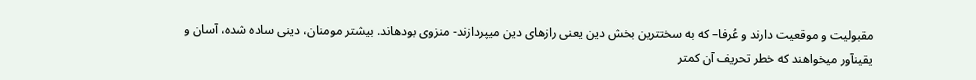مقبولیت و موقعیت دارند و عُرفا– که به سختترین بخش دین یعنی رازهای دین میپردازند- منزوی بودهاند. بیشتر مومنان، دینی ساده شده، آسان و یقینآور میخواهند که خطر تحریف آن کمتر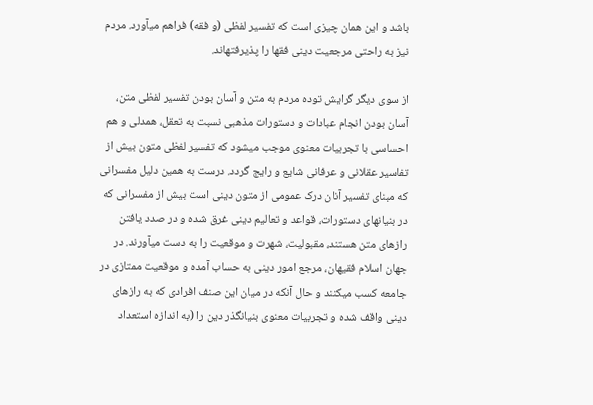باشد و این همان چیزی است که تفسیر لفظی (و فقه) فراهم میآورد. مردم نیز به راحتی مرجعیت دینی فقها را پذیرفتهاند.

از سوی دیگر گرایش توده مردم به متن و آسان بودن تفسیر لفظی متن، آسان بودن انجام عبادات و دستورات مذهبی نسبت به تعقل، همدلی و هم احساسی با تجربیات معنوی موجب میشود که تفسیر لفظی متون بیش از تفاسیر عقلانی و عرفانی شایع و رایج گردد. درست به همین دلیل مفسرانی که مبنای تفسیر آنان درک عمومی از متون دینی است بیش از مفسرانی که در بنیانهای دستورات، قواعد و تعالیم دینی غرق شده و در صدد یافتن رازهای متن هستند، مقبولیت، شهرت و موقعیت را به دست میآورند. در جهان اسلام فقیهان، مرجع امور دینی به حساب آمده و موقعیت ممتازی در جامعه کسب میکنند و حال آنکه در میان این صنف افرادی که به رازهای دینی واقف شده و تجربیات معنوی بنیانگذر دین را (به اندازه استعداد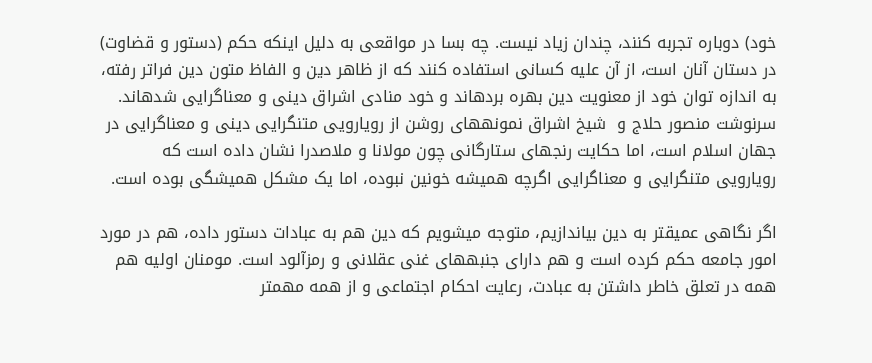خود) دوباره تجربه کنند، چندان زیاد نیست. چه بسا در مواقعی به دلیل اینکه حکم (دستور و قضاوت) در دستان آنان است، از آن علیه کسانی استفاده کنند که از ظاهر دین و الفاظ متون دین فراتر رفته، به اندازه توان خود از معنویت دین بهره بردهاند و خود منادی اشراق دینی و معناگرایی شدهاند. سرنوشت منصور حلاج و  شیخ اشراق نمونههای روشن از رویارویی متنگرایی دینی و معناگرایی در جهان اسلام است، اما حکایت رنجهای ستارگانی چون مولانا و ملاصدرا نشان داده است که رویارویی متنگرایی و معناگرایی اگرچه همیشه خونین نبوده، اما یک مشکل همیشگی بوده است.

اگر نگاهی عمیقتر به دین بیاندازیم، متوجه میشویم که دین هم به عبادات دستور داده، هم در مورد امور جامعه حکم کرده است و هم دارای جنبههای غنی عقلانی و رمزآلود است. مومنان اولیه هم همه در تعلق خاطر داشتن به عبادت، رعایت احکام اجتماعی و از همه مهمتر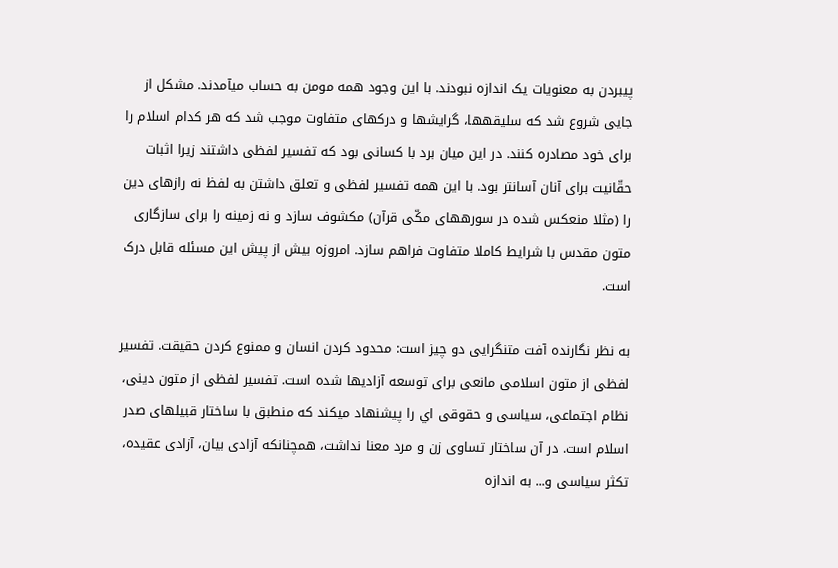پیبردن به معنویات یک اندازه نبودند. با این وجود همه مومن به حساب میآمدند. مشکل از جایی شروع شد که سلیقهها، گرایشها و درکهای متفاوت موجب شد که هر کدام اسلام را برای خود مصادره کنند. در این میان برد با کسانی بود که تفسیر لفظی داشتند زیرا اثبات حقّانیت برای آنان آسانتر بود. با این همه تفسیر لفظی و تعلق داشتن به لفظ نه رازهای دین را (مثلا منعکس شده در سورههای مکّی قرآن) مکشوف سازد و نه زمینه را برای سازگاری متون مقدس با شرایط کاملا متفاوت فراهم سازد. امروزه بیش از پیش این مسئله قابل درک است.

به نظر نگارنده آفت متنگرایی دو چیز است: محدود کردن انسان و ممنوع کردن حقیقت. تفسیر لفظی از متون اسلامی مانعی برای توسعه آزادیها شده است. تفسیر لفظی از متون دینی، نظام اجتماعی، سیاسی و حقوقی اي را پیشنهاد میکند که منطبق با ساختار قبیلهای صدر اسلام است. در آن ساختار تساوی زن و مرد معنا نداشت، همچنانکه آزادی بیان، آزادی عقیده، تکثر سیاسی و... به اندازه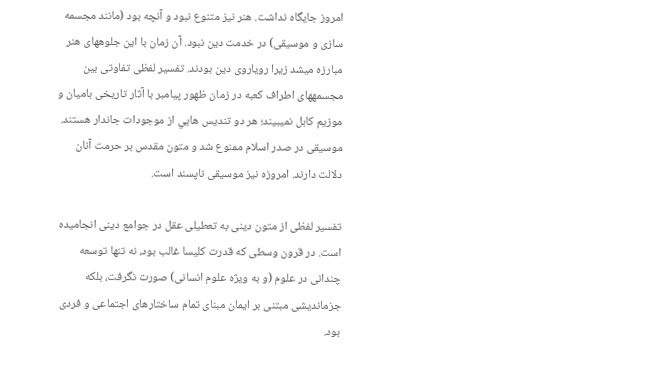امروز جایگاه نداشت. هنر نیز متنوع نبود و آنچه بود (مانند مجسمه سازی و موسیقی) در خدمت دین نبود. آن زمان با این جلوههای هنر مبارزه میشد زیرا رویاروی دین بودند. تفسیر لفظی تفاوتی بین مجسمههای اطراف کعبه در زمان ظهور پیامبر با آثار تاریخی بامیان و موزیم کابل نمیبیند؛ هر دو تنديس ‌هايي از موجودات جاندار هستند. موسیقی در صدر اسلام ممنوع شد و متون مقدس بر حرمت آنان دلالت دارند. امروزه نیز موسیقی ناپسند است.

تفسیر لفظی از متون دینی به تعطیلی عقل در جوامع دینی انجامیده است. در قرون وسطی که قدرت کلیسا غالب بود، نه تنها توسعه چندانی در علوم (و به ویژه علوم انسانی) صورت نگرفت، بلکه جزماندیشی مبتنی بر ایمان مبنای تمام ساختارهای اجتماعی و فردی بود.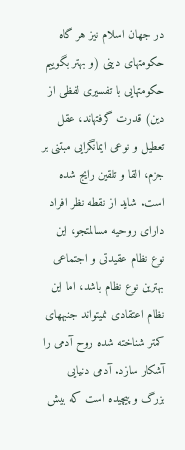در جهان اسلام نیز هر گاه حکومتهای دینی (و بهتر بگوییم حکومتهایی با تفسیری لفظی از دین) قدرت گرفتهاند، عقل تعطیل و نوعی ایمانگرایی مبتنی بر جزم، القا و تلقین رایج شده است. شاید از نقطه نظر افراد دارای روحیه مسالمتجو، این نوع نظام عقیدتی و اجتماعی بهترین نوع نظام باشد، اما این نظام اعتقادی نمیتواند جنبههای کمتر شناخته شده روح آدمی را آشکار سازد. آدمی دنیایی بزرگ و پیچیده است که بیش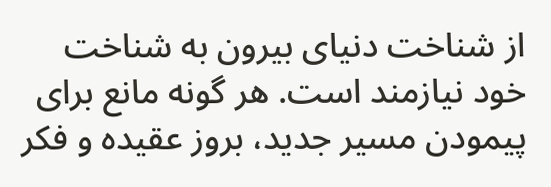از شناخت دنیای بیرون به شناخت خود نیازمند است. هر گونه مانع برای پیمودن مسیر جدید، بروز عقیده و فکر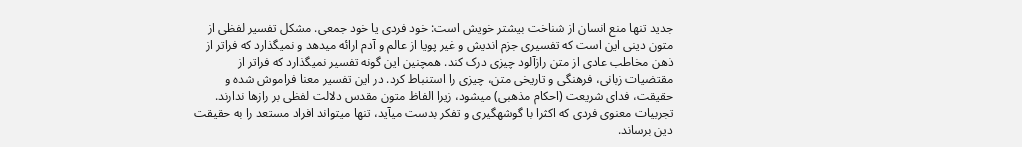جدید تنها منع انسان از شناخت بیشتر خویش است: خود فردی یا خود جمعی. مشکل تفسیر لفظی از متون دینی این است که تفسیری جزم اندیش و غیر پویا از عالم و آدم ارائه میدهد و نمیگذارد که فراتر از ذهن مخاطب عادی از متن رازآلود چیزی درک کند. همچنین این گونه تفسیر نمیگذارد که فراتر از مقتضیات زبانی، فرهنگی و تاریخی متن، چیزی را استنباط کرد. در این تفسیر معنا فراموش شده و حقیقت، فدای شریعت (احکام مذهبی) میشود، زیرا الفاظ متون مقدس دلالت لفظی بر رازها ندارند. تجربیات معنوی فردی که اکثرا با گوشهگیری و تفکر بدست میآید، تنها میتواند افراد مستعد را به حقیقت دین برساند.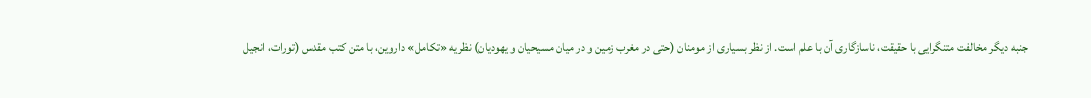جنبه دیگر مخالفت متنگرایی با حقیقت، ناسازگاری آن با علم است. از نظر بسیاری از مومنان (حتی در مغرب زمین و در میان مسیحیان و یهودیان) نظریه «تکامل» داروین، با متن کتب مقدس (تورات، انجیل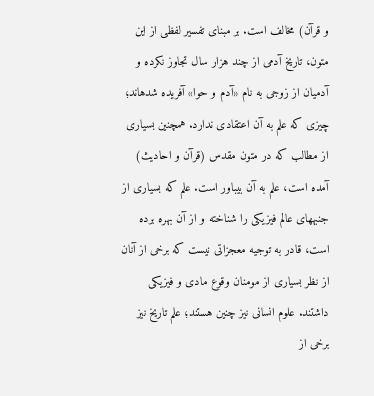و قرآن) مخالف است. بر مبنای تفسیر لفظی از این متون، تاریخ آدمی از چند هزار سال تجاوز نکرده و آدمیان از زوجی به نام «آدم و حوا» آفریده شدهاند؛ چیزی که علم به آن اعتقادی ندارد. همچنین بسیاری از مطالب که در متون مقدس (قرآن و احادیث) آمده است، علم به آن بیباور است. علم که بسیاری از جنبههای عالم فیزیکی را شناخته و از آن بهره برده است، قادر به توجیه معجزاتی نیست که برخی از آنان از نظر بسیاری از مومنان وقوع مادی و فیزیکی داشتند. علوم انسانی نیز چنین هستند؛ علم تاریخ نیز برخی از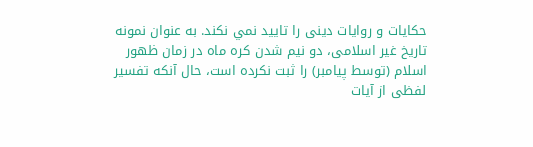حکایات و روایات دینی را تایید نمي نکند. به عنوان نمونه تاریخ غیر اسلامی، دو نیم شدن کره ماه در زمان ظهور اسلام (توسط پیامبر) را ثبت نکرده است، حال آنکه تفسیر لفظی از آیات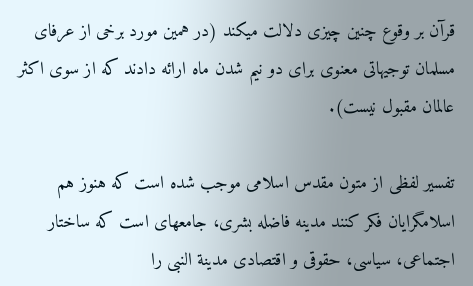قرآن بر وقوع چنین چیزی دلالت میکند (در همین مورد برخی از عرفای مسلمان توجیهاتی معنوی برای دو نیم شدن ماه ارائه دادند که از سوی اکثر عالمان مقبول نیست).

تفسیر لفظی از متون مقدس اسلامی موجب شده است که هنوز هم اسلامگرایان فکر کنند مدینه فاضله بشری، جامعهای است که ساختار اجتماعی، سیاسی، حقوقی و اقتصادی مدینة النبی را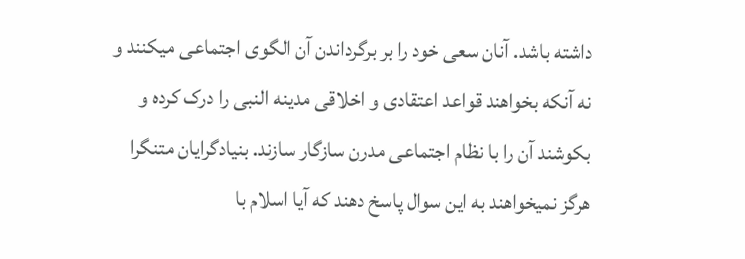داشته باشد. آنان سعی خود را بر برگرداندن آن الگوی اجتماعی میکنند و نه آنکه بخواهند قواعد اعتقادی و اخلاقی مدینه النبی را درک کرده و بکوشند آن را با نظام اجتماعی مدرن سازگار سازند. بنیادگرایان متنگرا هرگز نمیخواهند به این سوال پاسخ دهند که آیا اسلام با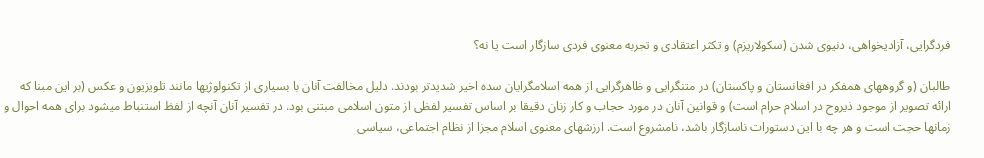فردگرایی، آزادیخواهی، دنیوی شدن (سکولاریزم) و تکثر اعتقادی و تجربه معنوی فردی سازگار است یا نه؟

طالبان (و گروههای همفکر در افغانستان و پاکستان) در متنگرایی و ظاهرگرایی از همه اسلامگرایان سده اخیر شدیدتر بودند. دلیل مخالفت آنان با بسیاری از تکنولوژیها مانند تلویزیون و عکس (بر این مبنا که ارائه تصویر از موجود ذیروح در اسلام حرام است) و قوانین آنان در مورد حجاب و کار زنان دقیقا بر اساس تفسیر لفظی از متون اسلامی مبتنی بود. در تفسیر آنان آنچه از لفظ استنباط میشود برای همه احوال و زمانها حجت است و هر چه با این دستورات ناسازگار باشد، نامشروع است. ارزشهای معنوی اسلام مجزا از نظام اجتماعی، سیاسی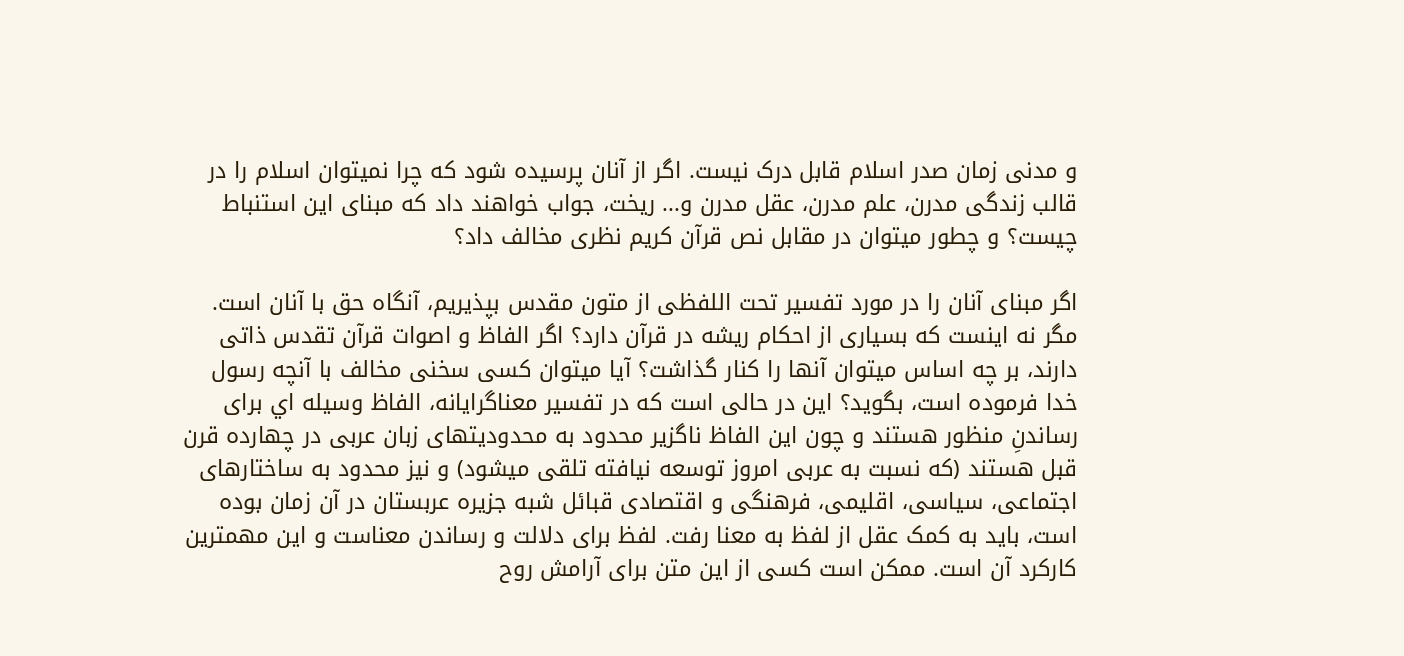و مدنی زمان صدر اسلام قابل درک نیست. اگر از آنان پرسیده شود که چرا نمیتوان اسلام را در قالب زندگی مدرن، علم مدرن، عقل مدرن و... ریخت، جواب خواهند داد که مبنای این استنباط چیست؟ و چطور میتوان در مقابل نص قرآن کریم نظری مخالف داد؟

اگر مبنای آنان را در مورد تفسیر تحت اللفظی از متون مقدس بپذیریم، آنگاه حق با آنان است. مگر نه اینست که بسیاری از احکام ریشه در قرآن دارد؟ اگر الفاظ و اصوات قرآن تقدس ذاتی دارند، بر چه اساس میتوان آنها را کنار گذاشت؟ آیا میتوان کسی سخنی مخالف با آنچه رسول خدا فرموده است، بگوید؟ این در حالی است که در تفسیر معناگرایانه، الفاظ وسيله اي برای رساندنِ منظور هستند و چون این الفاظ ناگزیر محدود به محدودیتهای زبان عربی در چهارده قرن قبل هستند (که نسبت به عربی امروز توسعه نیافته تلقی میشود) و نیز محدود به ساختارهای اجتماعی، سیاسی، اقلیمی، فرهنگی و اقتصادی قبائل شبه جزیره عربستان در آن زمان بوده است، باید به کمک عقل از لفظ به معنا رفت. لفظ برای دلالت و رساندن معناست و این مهمترین کارکرد آن است. ممکن است کسی از این متن برای آرامش روح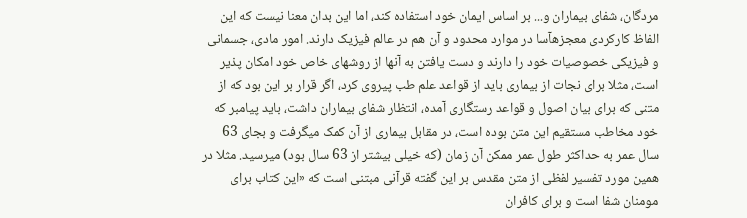مردگان، شفای بیماران و... بر اساس ایمان خود استفاده کند، اما این بدان معنا نیست که این الفاظ کارکردی معجزهآسا در موارد محدود و آن هم در عالم فیزیک دارند. امور مادی، جسمانی و فیزیکی خصوصیات خود را دارند و دست یافتن به آنها از روشهای خاص خود امکان پذیر است، مثلا برای نجات از بیماری باید از قواعد علم طب پیروی کرد، اگر قرار بر این بود که از متنی که برای بیان اصول و قواعد رستگاری آمده، انتظار شفای بیماران داشت، باید پیامبر که خود مخاطب مستقیم این متن بوده است، در مقابل بیماری از آن کمک میگرفت و بجای 63 سال عمر به حداکثر طول عمر ممکن آن زمان (که خیلی بیشتر از 63 سال بود) میرسید. مثلا در همین مورد تفسیر لفظی از متن مقدس بر این گفته قرآنی مبتنی است که «این کتاب برای مومنان شفا است و برای کافران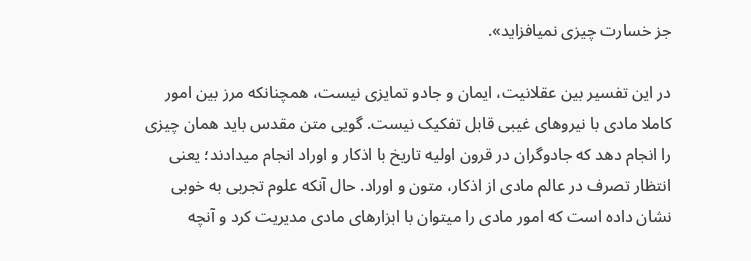جز خسارت چیزی نمیافزاید».

در این تفسیر بین عقلانیت، ایمان و جادو تمایزی نیست، همچنانکه مرز بین امور کاملا مادی با نیروهای غیبی قابل تفکیک نیست. گویی متن مقدس باید همان چیزی را انجام دهد که جادوگران در قرون اولیه تاریخ با اذکار و اوراد انجام میدادند؛ یعنی انتظار تصرف در عالم مادی از اذکار، متون و اوراد. حال آنکه علوم تجربی به خوبی نشان داده است که امور مادی را میتوان با ابزارهای مادی مدیریت کرد و آنچه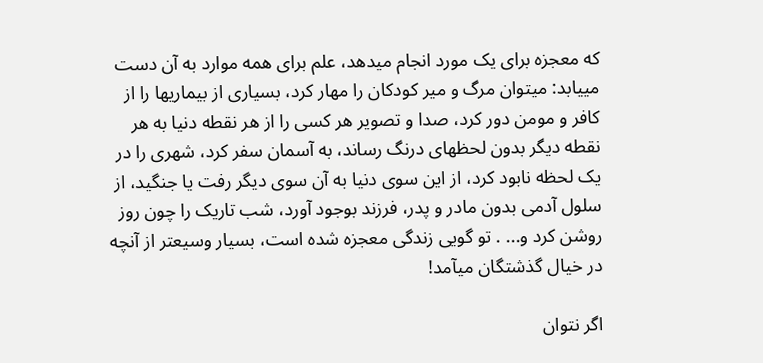که معجزه برای یک مورد انجام میدهد، علم برای همه موارد به آن دست مییابد: میتوان مرگ و میر کودکان را مهار کرد، بسیاری از بیماریها را از کافر و مومن دور کرد، صدا و تصویر هر کسی را از هر نقطه دنیا به هر نقطه دیگر بدون لحظهای درنگ رساند، به آسمان سفر کرد، شهری را در یک لحظه نابود کرد، از این سوی دنیا به آن سوی دیگر رفت یا جنگید، از سلول آدمی بدون مادر و پدر، فرزند بوجود آورد، شب تاریک را چون روز روشن کرد و... . تو گویی زندگی معجزه شده است، بسیار وسیعتر از آنچه در خیال گذشتگان میآمد!

اگر نتوان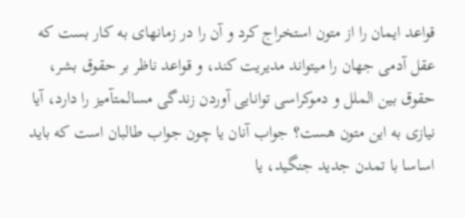قواعد ایمان را از متون استخراج کرد و آن را در زمانهای به کار بست که عقل آدمی جهان را میتواند مدیریت کند، و قواعد ناظر بر حقوق بشر، حقوق بین الملل و دموکراسی توانایی آوردن زندگی مسالمتآمیز را دارد، آیا نیازی به این متون هست؟ جواب آنان یا چون جواب طالبان است که باید اساسا با تمدن جدید جنگید، یا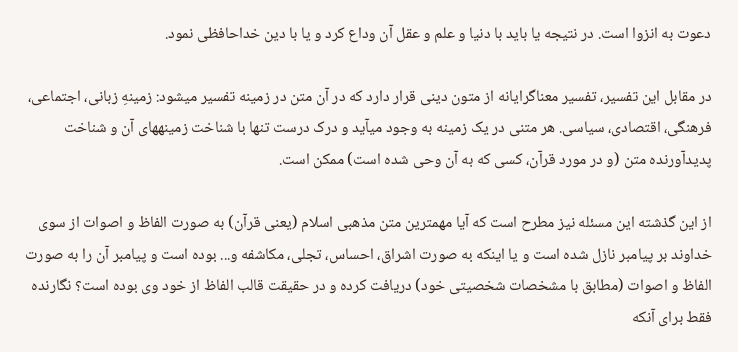دعوت به انزوا است. در نتیجه یا باید با دنیا و علم و عقل آن وداع کرد و یا با دین خداحافظی نمود.

در مقابل این تفسیر، تفسیر معناگرایانه از متون دینی قرار دارد که در آن متن در زمینه تفسیر میشود: زمینهِ زبانی، اجتماعی، فرهنگی، اقتصادی، سیاسی. هر متنی در یک زمینه به وجود میآید و درک درست تنها با شناخت زمینههای آن و شناخت پدیدآورنده متن (و در مورد قرآن، کسی که به آن وحی شده است) ممکن است.

از این گذشته این مسئله نیز مطرح است که آیا مهمترین متن مذهبی اسلام (یعنی قرآن) به صورت الفاظ و اصوات از سوی خداوند بر پیامبر نازل شده است و یا اینکه به صورت اشراق، احساس، تجلی، مکاشفه و... بوده است و پیامبر آن را به صورت الفاظ و اصوات (مطابق با مشخصات شخصیتی خود) دریافت کرده و در حقیقت قالب الفاظ از خود وی بوده است؟ نگارنده فقط برای آنکه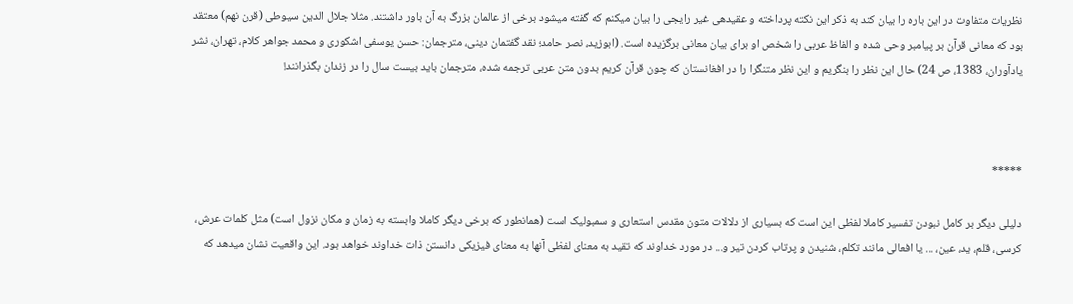نظریات متفاوت در این باره را بیان کند به ذکر این نکته پرداخته و عقیدهی غیر رایجی را بیان میکنم که گفته میشود برخی از عالمان بزرگ به آن باور داشتند. مثلا جلال الدین سیوطی (قرن نهم) معتقد بود که معانی قرآن بر پیامبر وحی شده و الفاظ عربی را شخص او برای بیان معانی برگزیده است. (ابوزید، نصر حامد؛ نقد گفتمان دینی، مترجمان: حسن یوسفی اشکوری و محمد جواهر کلام، تهران، نشر یادآوران، 1383، ص 24) حال این نظر را بنگریم و این نظر متنگرا را در افغانستان که چون قرآن کریم بدون متن عربی ترجمه شده، مترجمان باید بیست سال را در زندان بگذرانند!



*****

دلیلی دیگر بر کامل نبودن تفسیر کاملا لفظی این است که بسیاری از دلالات متون مقدس استعاری و سمبولیک است (همانطور که برخی دیگر کاملا وابسته به زمان و مکان نزول است) مثل کلمات عرش، کرسی، قلم، ید، عین، ... یا افعالی مانند تکلم، شنیدن و پرتاب کردن تیر و... در مورد خداوند که تقید به معنای لفظی آنها به معنای فیزیکی دانستن ذات خداوند خواهد بود. این واقعیت نشان میدهد که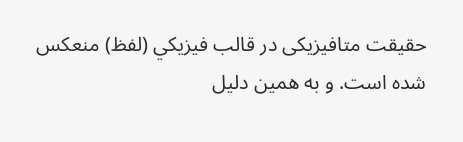حقیقت متافیزیکی در قالب فیزیکي (لفظ) منعکس شده است. و به همین دلیل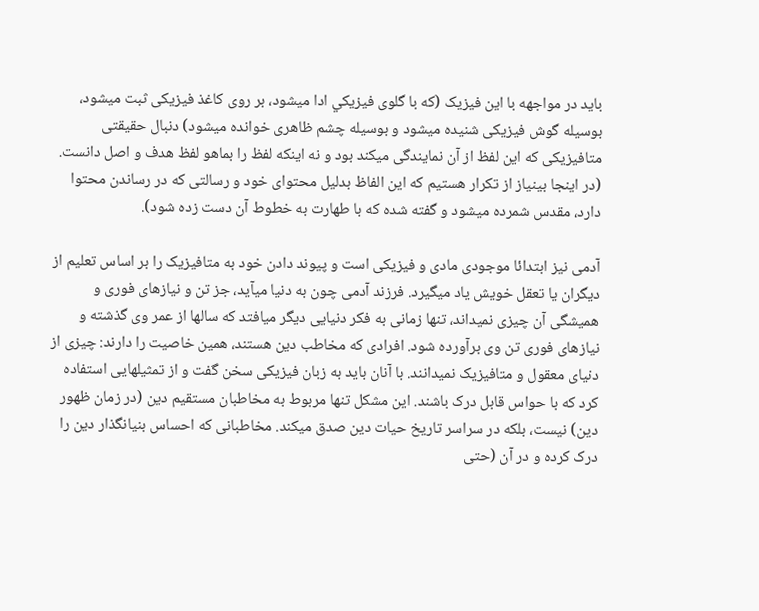باید در مواجهه با این فیزیک (که با گلوی فیزیکي ادا میشود، بر روی کاغذ فیزیکی ثبت میشود، بوسیله گوش فیزیکی شنیده میشود و بوسیله چشم ظاهری خوانده میشود) دنبال حقیقتی متافیزیکی که این لفظ از آن نمایندگی میکند بود و نه اینکه لفظ را بماهو لفظ هدف و اصل دانست. (در اینجا بینیاز از تکرار هستیم که این الفاظ بدلیل محتوای خود و رسالتی که در رساندن محتوا دارد، مقدس شمرده میشود و گفته شده که با طهارت به خطوط آن دست زده شود).

آدمی نیز ابتدائا موجودی مادی و فیزیکی است و پیوند دادن خود به متافیزیک را بر اساس تعلیم از دیگران یا تعقل خویش یاد میگیرد. فرزند آدمی چون به دنیا میآید، جز تن و نیازهای فوری و همیشگی آن چیزی نمیداند، تنها زمانی به فکر دنیایی دیگر میافتد که سالها از عمر وی گذشته و نیازهای فوری تن وی برآورده شود. افرادی که مخاطب دین هستند، همین خاصیت را دارند: چیزی از دنیای معقول و متافیزیک نمیدانند. با آنان باید به زبان فیزیکی سخن گفت و از تمثیلهایی استفاده کرد که با حواس قابل درک باشند. این مشکل تنها مربوط به مخاطبان مستقیم دین (در زمان ظهور دین) نیست، بلکه در سراسر تاریخ حیات دین صدق میکند. مخاطبانی که احساس بنیانگذار دین را درک کرده و در آن (حتی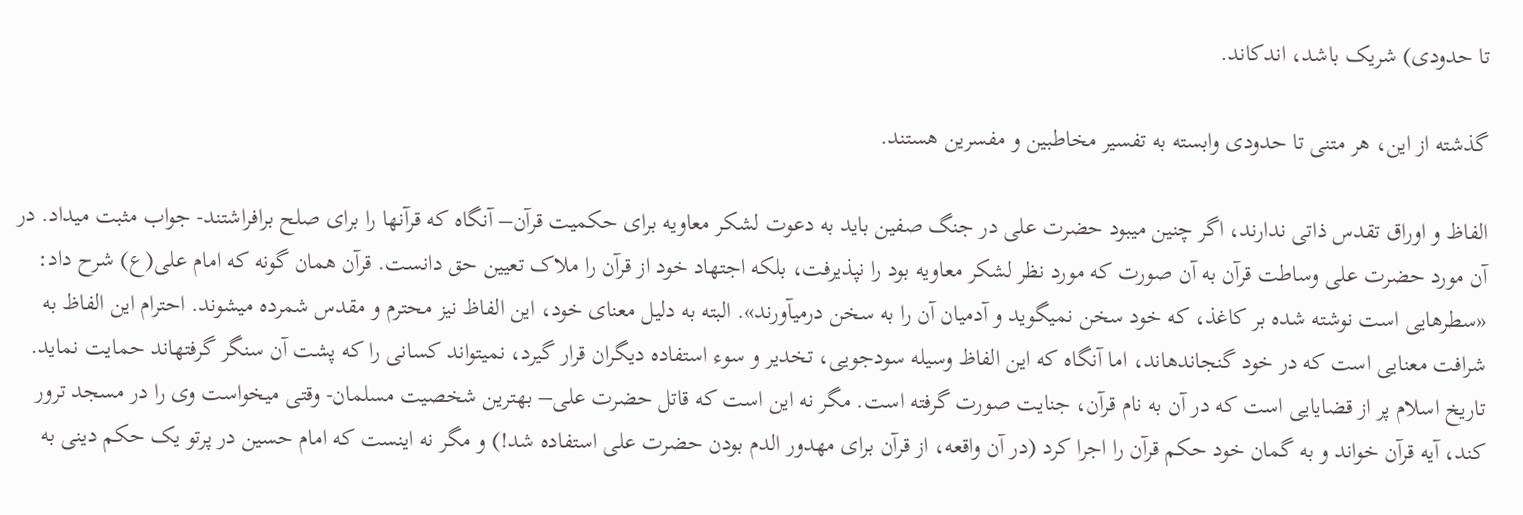تا حدودی) شریک باشد، اندکاند.

گذشته از این، هر متنی تا حدودی وابسته به تفسیر مخاطبین و مفسرین هستند.

الفاظ و اوراق تقدس ذاتی ندارند، اگر چنین میبود حضرت علی در جنگ صفین باید به دعوت لشکر معاویه برای حکمیت قرآن– آنگاه که قرآنها را برای صلح برافراشتند- جواب مثبت میداد. در آن مورد حضرت علی وساطت قرآن به آن صورت که مورد نظر لشکر معاویه بود را نپذیرفت، بلکه اجتهاد خود از قرآن را ملاک تعیین حق دانست. قرآن همان گونه که امام علی(ع) شرح داد: «سطرهایی است نوشته شده بر کاغذ، که خود سخن نمیگوید و آدمیان آن را به سخن درمیآورند». البته به دلیل معنای خود، این الفاظ نیز محترم و مقدس شمرده میشوند. احترام این الفاظ به شرافت معنایی است که در خود گنجاندهاند، اما آنگاه که این الفاظ وسیله سودجویی، تخدیر و سوء استفاده دیگران قرار گیرد، نمیتواند کسانی را که پشت آن سنگر گرفتهاند حمایت نماید. تاریخ اسلام پر از قضایایی است که در آن به نام قرآن، جنایت صورت گرفته است. مگر نه این است که قاتل حضرت علی– بهترین شخصیت مسلمان- وقتی میخواست وی را در مسجد ترور کند، آیه قرآن خواند و به گمان خود حکم قرآن را اجرا کرد (در آن واقعه، از قرآن برای مهدور الدم بودن حضرت علی استفاده شد!) و مگر نه اینست که امام حسین در پرتو یک حکم دینی به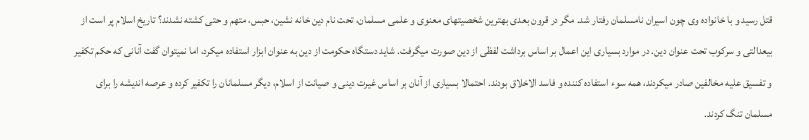قتل رسید و با خانواده وی چون اسیران نامسلمان رفتار شد. مگر در قرون بعدی بهترین شخصیتهای معنوی و علمی مسلمان، تحت نام دین خانه نشین، حبس، متهم و حتی کشته نشدند؟ تاریخ اسلام پر است از بیعدالتی و سرکوب تحت عنوان دین. در موارد بسیاری این اعمال بر اساس برداشت لفظی از دین صورت میگرفت. شاید دستگاه حکومت از دین به عنوان ابزار استفاده میکرد، اما نمیتوان گفت آنانی که حکم تکفیر و تفسیق علیه مخالفین صادر میکردند، همه سوء استفاده کننده و فاسد الاخلاق بودند. احتمالا بسیاری از آنان بر اساس غیرت دینی و صیانت از اسلام، دیگر مسلمانان را تکفیر کرده و عرصه اندیشه را برای مسلمان تنگ کردند.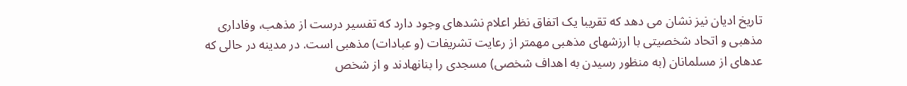تاریخ ادیان نیز نشان می دهد که تقریبا یک اتفاق نظر اعلام نشدهای وجود دارد که تفسیر درست از مذهب، وفاداری مذهبی و اتحاد شخصیتی با ارزشهای مذهبی مهمتر از رعایت تشریفات (و عبادات) مذهبی است. در مدینه در حالی که عدهای از مسلمانان (به منظور رسیدن به اهداف شخصی) مسجدی را بنانهادند و از شخص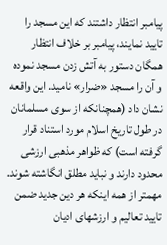پیامبر انتظار داشتند که این مسجد را تایید نمایند، پیامبر بر خلاف انتظار همگان دستور به آتش زدن مسجد نموده و آن را مسجد «ضرار» نامید. این واقعه نشان داد (همچنانکه از سوی مسلمانان در طول تاریخ اسلام مورد استناد قرار گرفته است) که ظواهر مذهبی ارزشی محدود دارند و نباید مطلق انگاشته شوند. مهمتر از همه اینکه هر دین جدید ضمن تایید تعالیم و ارزشهای ادیان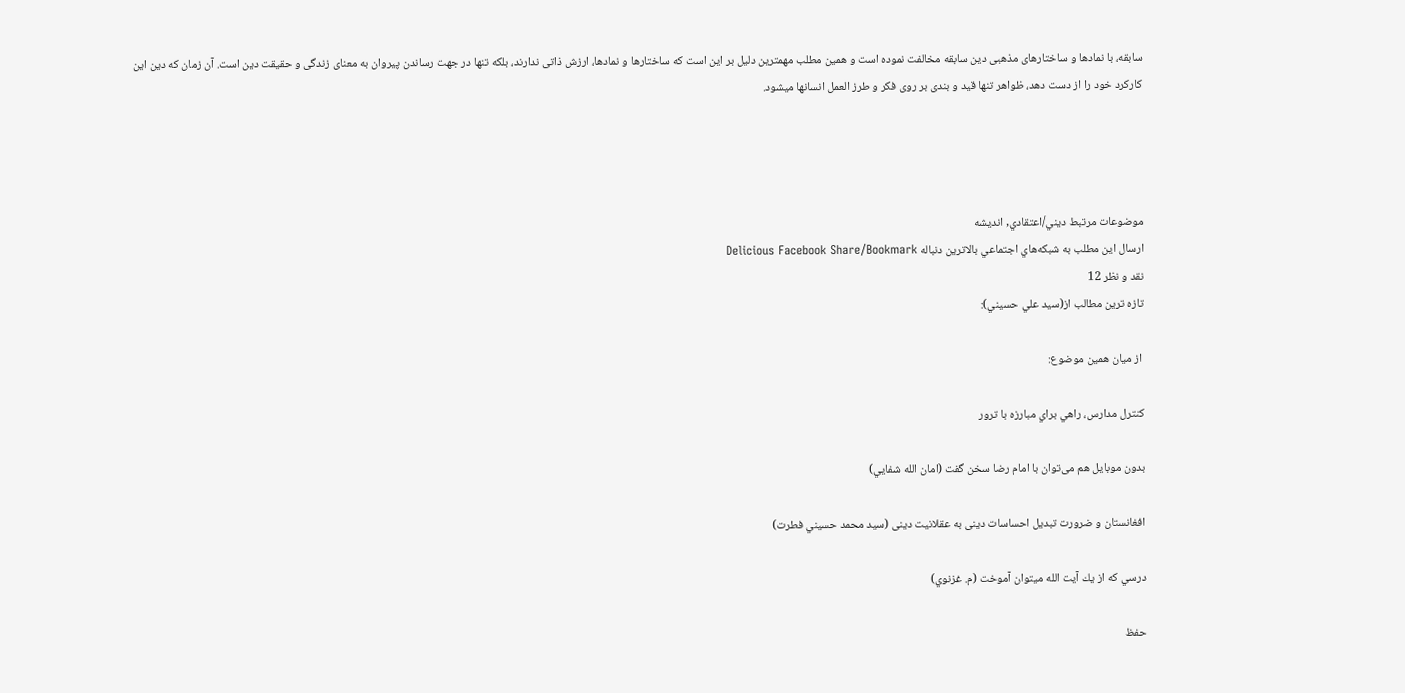سابقه، با نمادها و ساختارهای مذهبی دین سابقه مخالفت نموده است و همین مطلب مهمترین دلیل بر این است که ساختارها و نمادها، ارزش ذاتی ندارند، بلکه تنها در جهت رساندن پیروان به معنای زندگی و حقیقت دین است. آن زمان که دین این کارکرد خود را از دست دهد، ظواهر تنها قید و بندی بر روی فکر و طرز العمل انسانها میشود.




موضوعات مرتبط ديني/اعتقادي, انديشه
ارسال اين مطلب به شبكه‌هاي اجتماعي بالاترين دنباله Delicious Facebook Share/Bookmark
نقد و نظر 12
تازه ترين مطالب از(سيد علي حسيني):

 از ميان همين موضوع:

كنترل مدارس، راهي براي مبارزه با ترور

بدون موبایل هم می‌توان با امام رضا سخن گفت (امان الله شفايي)

افغانستان و ضرورت تبدیل احساسات دینی به عقلانیت دینی (سيد محمد حسيني فطرت)

درسي كه از يك آيت الله ميتوان آموخت (م. غزنوي)

حفظ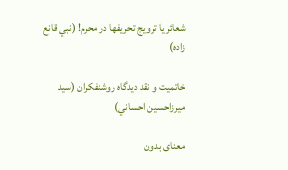شعائر یا ترویج تحریفها در محرم! (نبي قانع زاده)

خاتميت و نقد ديدگاه روشنفكران (سيد ميرزاحسين احساني)

معنای بدون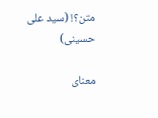متن؟! (سید علی حسینی)

معنای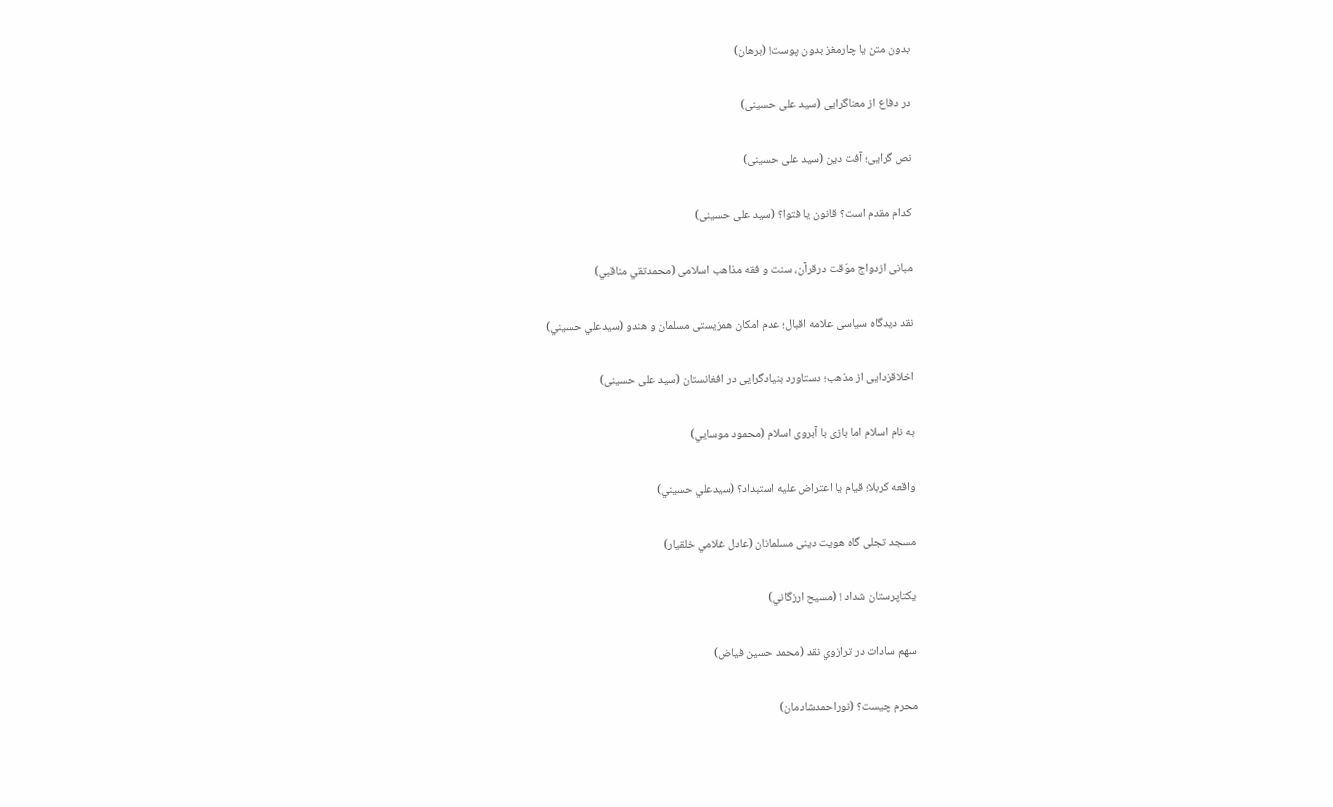بدون متن یا چارمغز بدون پوست! (برهان)

در دفاع از معناگرایی (سید علی حسینی)

نص گرایی؛ آفت دین (سید علی حسینی)

کدام مقدم است؟ قانون یا فتوا؟ (سید علی حسینی)

مبانی ازدواج موّقت درقرآن، سنت و فقه مذاهب اسلامی (محمدتقي مناقبي)

نقد دیدگاه سیاسی علامه اقبال؛ عدم امکان همزیستی مسلمان و هندو (سيدعلي حسيني)

اخلاقزدایی از مذهب؛ دستاورد بنیادگرایی در افغانستان (سید علی حسینی)

به نام اسلام اما بازی با آبروی اسلام (محمود موسايي)

واقعه کربلا؛ قیام یا اعتراض علیه استبداد؟ (سيدعلي حسيني)

مسجد تجلی گاه هویت دینی مسلمانان (عادل غلامي خلقيار)

یکتاپرستان شداد ! (مسيح ارزگاني)

سهم سادات در ترازوي نقد (محمد حسين فياض)

محرم چيست؟ (نوراحمدشادمان)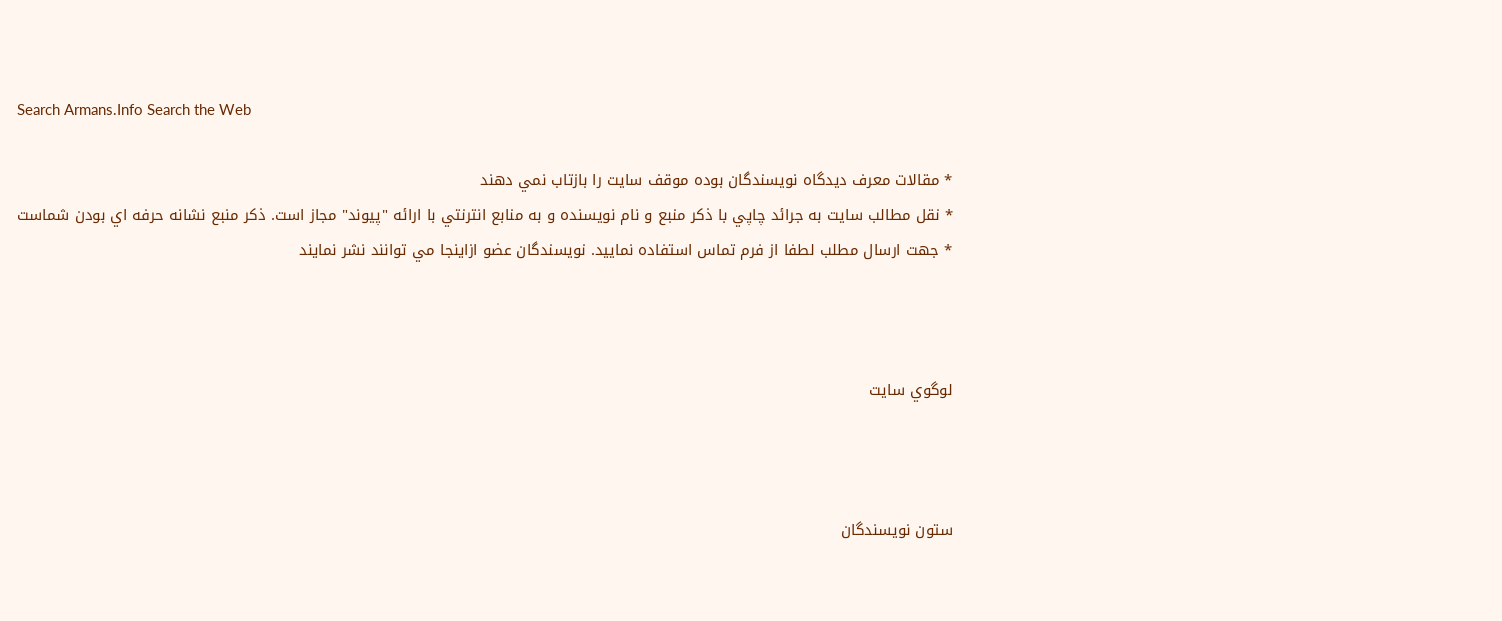Search Armans.Info Search the Web

* مقالات معرف ديدگاه نويسندگان بوده موقف سايت را بازتاب نمي دهند
* نقل مطالب سايت به جرائد چاپي با ذكر منبع و نام نويسنده و به منابع انترنتي با ارائه "پيوند" مجاز است. ذكر منبع نشانه حرفه اي بودن شماست
* جهت ارسال مطلب لطفا از فرم تماس استفاده نماييد. نويسندگان عضو ازاينجا مي توانند نشر نمايند



لوگوي سايت



ستون نويسندگان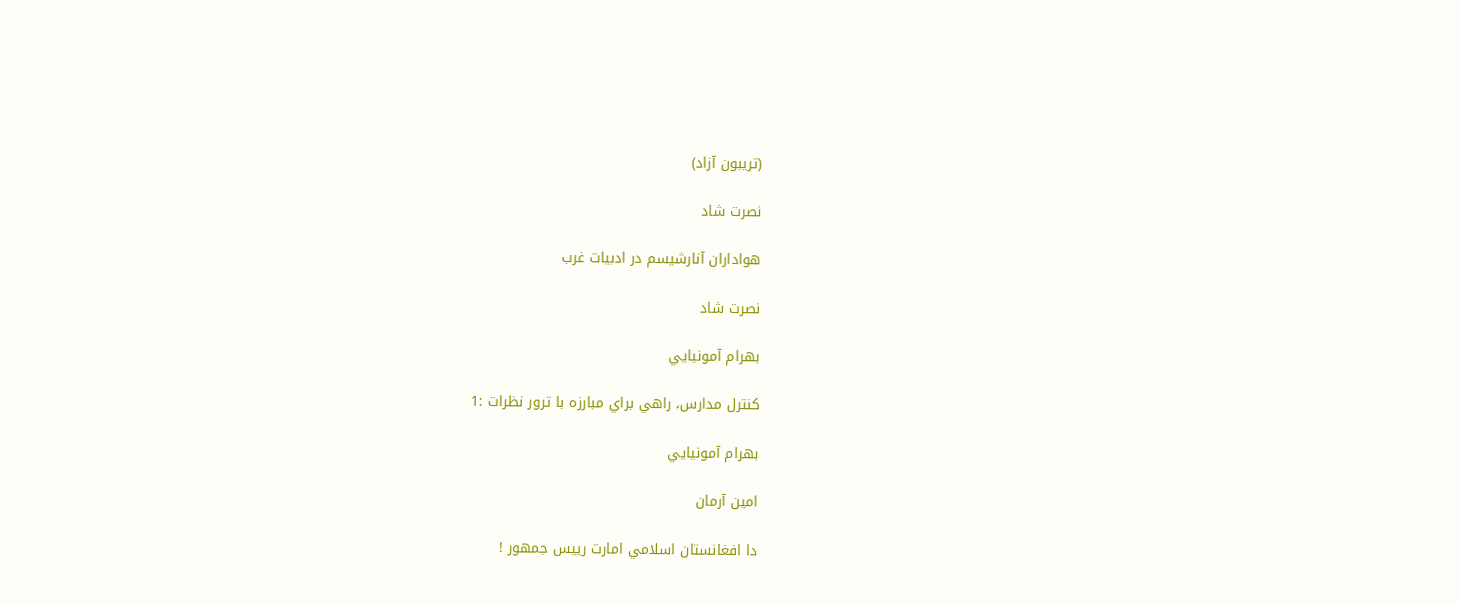(تريبون آزاد)

نصرت شاد

هواداران آنارشیسم در ادبیات غرب

نصرت شاد

بهرام آمونيايي

كنترل مدارس، راهي براي مبارزه با ترور نظرات :1

بهرام آمونيايي

امين آرمان

دا افغانستان اسلامي امارت رييس جمهور !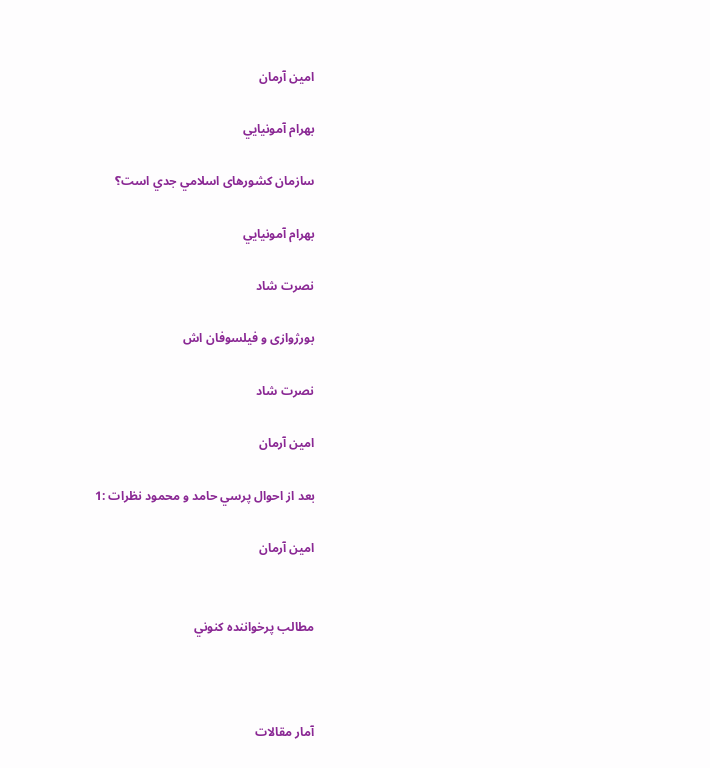امين آرمان

بهرام آمونيايي

سازمان کشورهاى اسلامي جدي است؟

بهرام آمونيايي

نصرت شاد

بورژوازی و فیلسوفان اش

نصرت شاد

امين آرمان

بعد از احوال پرسي حامد و محمود نظرات :1

امين آرمان


مطالب پرخواننده كنوني



آمار مقالات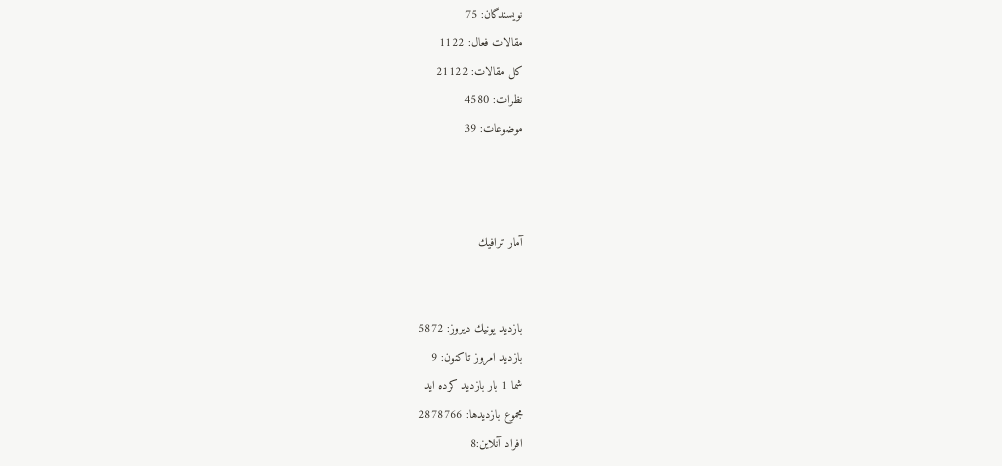نويسندگان: 75
مقالات فعال: 1122
كل مقالات: 21122
نظرات: 4580
موضوعات: 39



آمار ترافيك


بازديد يونيك ديروز: 5872
بازديد امروز تاكنون: 9
شما 1 بار بازديد كرده ايد
مجموع بازديدها: 2878766
افراد آنلاين:8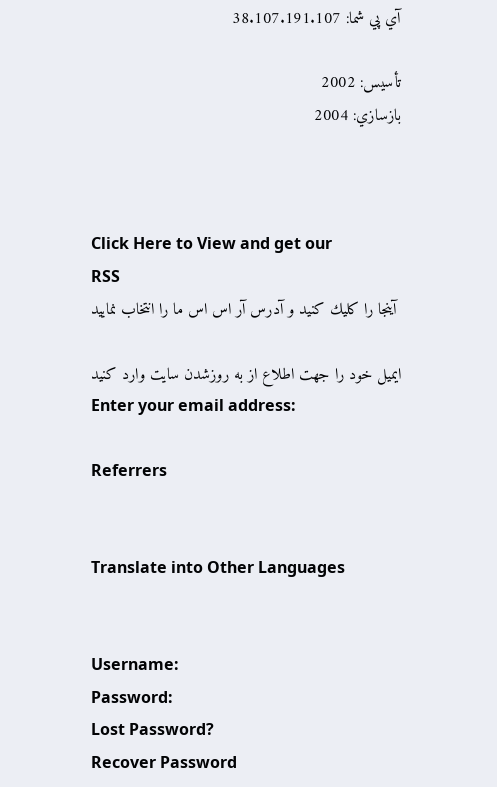آي پي شما: 38.107.191.107

تأسيس: 2002
بازسازي: 2004



Click Here to View and get our
RSS
 آينجا را كليك كنيد و آدرس آر اس اس ما را انتخاب نماييد

ايميل خود را جهت اطلاع از به روزشدن سايت وارد كنيد
Enter your email address:

Referrers


Translate into Other Languages


Username:
Password:
Lost Password?
Recover Password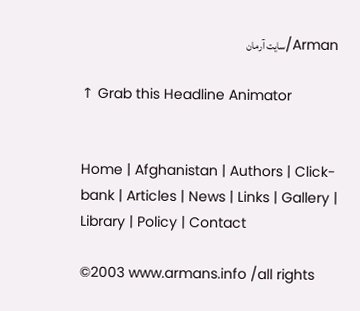Arman/سايت آرمان

↑ Grab this Headline Animator


Home | Afghanistan | Authors | Click-bank | Articles | News | Links | Gallery | Library | Policy | Contact

©2003 www.armans.info /all rights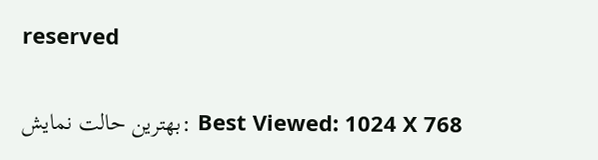reserved

Best Viewed: 1024 X 768 :بهترين حالت نمايش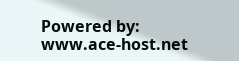Powered by: www.ace-host.net